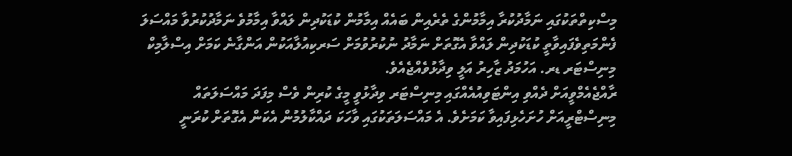މިސްކިތްތަކުގައި ނަމާދުކުރާ އިމާމުންގެ ތެރެއިން ބައެއް އިމާމުން ކުޑަކުދިން ލައްވާ އިމާމުވެ ނަމާދުކުރުވާ މައްސަލަ ފެންމަތިވެފައިވާތީ ކުޑަކުދިން ލައްވާ އެގޮތަށް ނަމާދު ނުކުރުވުމަށް ސަރކިއުލާއަކުން އަންގާނެ ކަމަށް އިސްލާމިކް މިނިސްޓަރ ޑރ. އަހުމަދު ޒާހިރު އަލީ ވިދާޅުވެއްޖެއެވެ.
ރާއްޖެއެމްވީއަށް ދެއްވި އިންޓަވިއުއެއްގައި މިނިސްޓަރ ވިދާޅުވީ މީގެ ކުރިން ވެސް މިފަދަ މައްސަލަތައް މިނިސްޓްރީއަށް ހުށަހެޅިފައިވާ ކަމަށެވެ. އެ މައްސަލަތަކުގައި ވާހަކަ ދައްކާލުމުން އެކަން އެގޮތަށް ކުރަނީ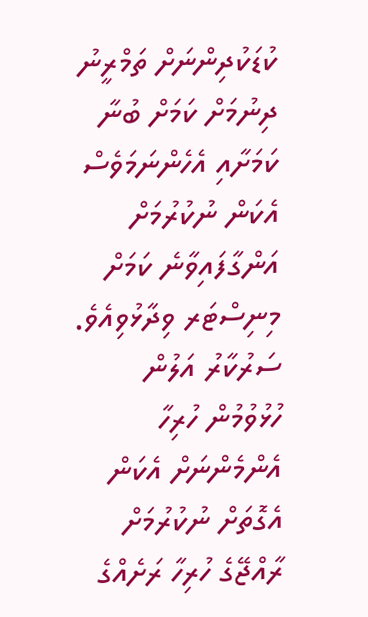ކުޑަކުދިންނަށް ތަމްރީނު ދިނުމަށް ކަމަށް ބުނާ ކަމަށާއި އެހެންނަމަވެސް އެކަން ނުކުރުމަށް އަންގާފައިވާނެ ކަމަށް މިނިސްޓަރ ވިދާޅުވިއެވެ.
ސަރުކާރު އަލުން ހުޅުވުމުން ހުރިހާ އެންމެންނަށް އެކަން އެގޮތަށް ނުކުރުމަށް ރާއްޖޭގެ ހުރިހާ ރަށެއްގެ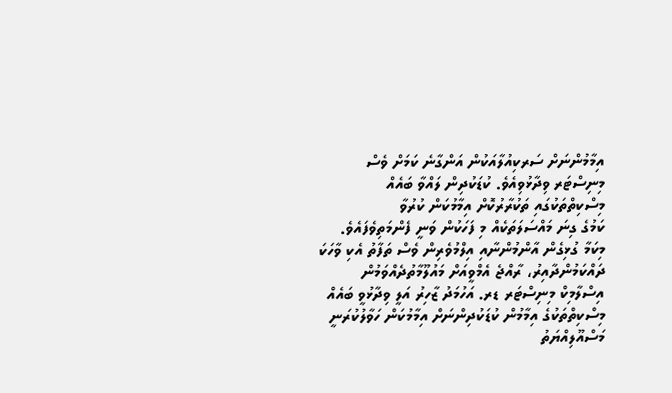އިމާމުންނަށް ސަރކިއުލާއަކުން އަންގާނެ ކަމަށް ވެސް މިނިސްޓަރ ވިދާޅުވިއެވެ. ކުޑަކުދިން ލައްވާ ބައެއް މިސްކިތްތަކުގައި ތަކުރާރުކޮށް އިމާމުކަން ކުރުވާ
ކަމުގެ ގިނަ މައްސަލަތަކެއް މި ފަހަކުން ވަނީ ފެންމަތިވެފައެވެ. މިކަމާ ގުޅިގެން އާންމުންނާއި އިލްމުވެރިން ވެސް ތަފާތު އެކި ވާހަކަ ދައްކަމުންދާއިރު، ރާއްޖެ އެމްވީއަށް މައުލޫމާތުދެއްވަމުން އިސްލާމިކް މިނިސްޓަރ ޑރ. އަހުމަދު ޒާހިރު އަލީ ވިދާޅުވީ ބައެއް މިސްކިތްތަކުގެ އިމާމުން ކުޑަކުދިންނަށް އިމާމުކަން ހަވާލުކުރަނީ މަސްއޫލިއްޔަތު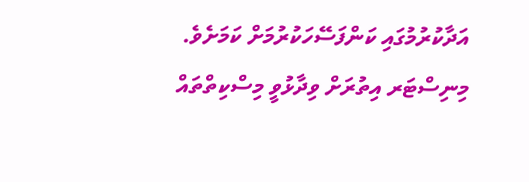އަދާކުރުމުގައި ކަންފަސޭހަކުރުމަށް ކަމަށެވެ.
މިނިސްޓަރ އިތުރަށް ވިދާޅުވީ މިސްކިތްތައް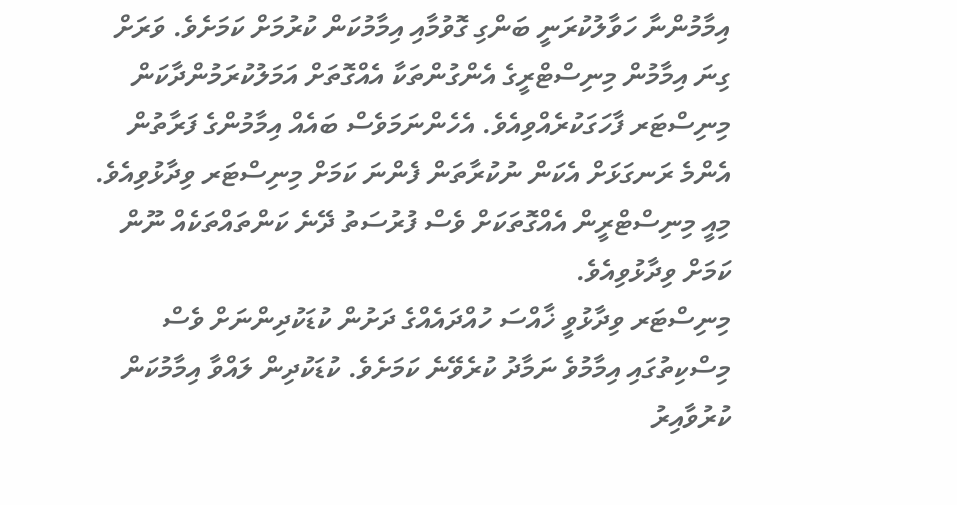އިމާމުންނާ ހަވާލުކުރަނީ ބަންގި ގޮވުމާއި އިމާމުކަން ކުރުމަށް ކަމަށެވެ. ވަރަށް ގިނަ އިމާމުން މިނިސްޓްރީގެ އެންގުންތަކާ އެއްގޮތަށް އަމަލުކުރަމުންދާކަން މިނިސްޓަރ ފާހަގަކުރެއްވިއެވެ. އެހެންނަމަވެސް ބައެއް އިމާމުންގެ ފަރާތުން އެންމެ ރަނގަޅަށް އެކަން ނުކުރާތަން ފެންނަ ކަމަށް މިނިސްޓަރ ވިދާޅުވިއެވެ. މިއީ މިނިސްޓްރީން އެއްގޮތަކަށް ވެސް ފުރުސަތު ދޭނެ ކަންތައްތަކެއް ނޫން ކަމަށް ވިދާޅުވިއެވެ.
މިނިސްޓަރ ވިދާޅުވީ ޚާއްސަ ހުއްދައެއްގެ ދަށުން ކުޑަކުދިންނަށް ވެސް މިސްކިތުގައި އިމާމުވެ ނަމާދު ކުރެވޭނެ ކަމަށެވެ. ކުޑަކުދިން ލައްވާ އިމާމުކަން ކުރުވާއިރު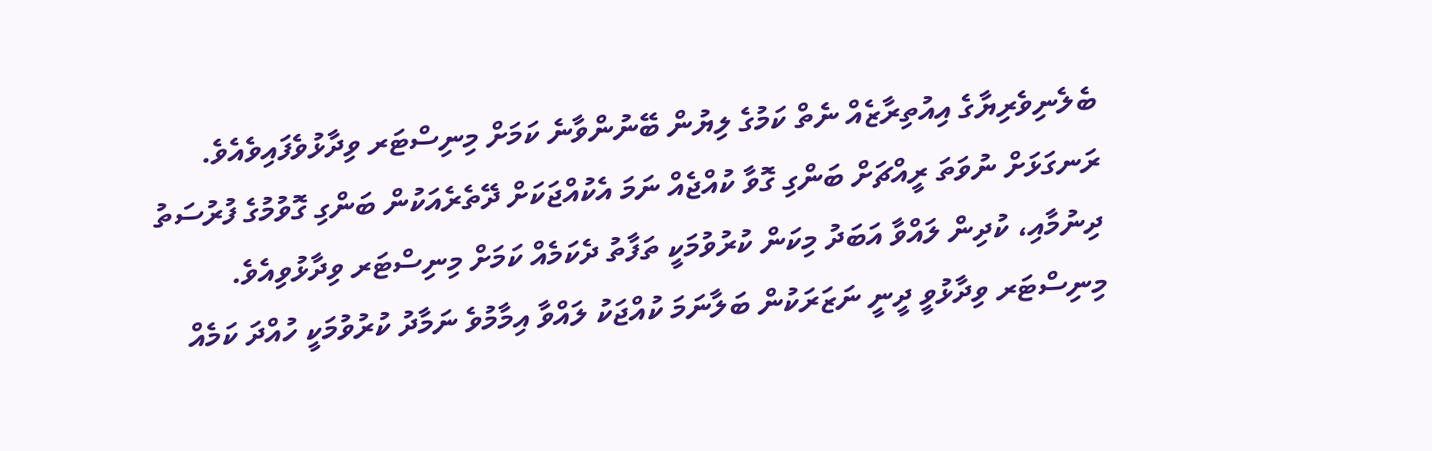ބެލެނިވެރިޔާގެ އިއުތިރާޒެއް ނެތް ކަމުގެ ލިޔުން ބޭނުންވާނެ ކަމަށް މިނިސްޓަރ ވިދާޅުވެފައިވެއެވެ. ރަނގަޅަށް ނުވަތަ ރީއްޗަށް ބަންގި ގޮވާ ކުއްޖެއް ނަމަ އެކުއްޖަކަށް ދޭތެރެއަކުން ބަންގި ގޮވުމުގެ ފުރުސަތު ދިނުމާއި، ކުދިން ލައްވާ އަބަދު މިކަން ކުރުވުމަކީ ތަފާތު ދެކަމެއް ކަމަށް މިނިސްޓަރ ވިދާޅުވިއެވެ.
މިނިސްޓަރ ވިދާޅުވީ ދީނީ ނަޒަރަކުން ބަލާނަމަ ކުއްޖަކު ލައްވާ އިމާމުވެ ނަމާދު ކުރުވުމަކީ ހުއްދަ ކަމެއް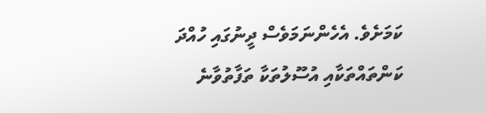ކަމަށެވެ. އެހެންނަމަވެސް ދީނުގައި ހުއްދަ ކަންތައްތަކާއި އުސޫލުތަކާ ތަފާތުވާނެ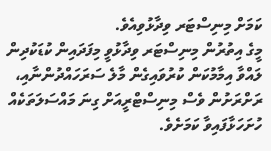ކަމަށް މިނިސްޓަރ ވިދާޅުވިއެވެ.
މީގެ އިތުރުން މިނިސްޓަރ ވިދާޅުވީ މިފަދައިން ކުޑަކުދިން ލައްވާ އިމާމުކަން ކުރުވައިގެން މާލެ ސަރަހައްދުންނާއި، ރަށްރަށުން ވެސް މިނިސްޓްރީއަށް ގިނަ މައްސަލަތަކެއް ހުށަހަޅާފައިވާ ކަމަށެވެ.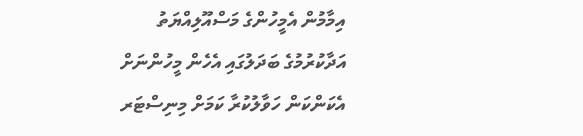އިމާމުން އެމީހުންގެ މަސްއޫލިއްޔަތު އަދާކުރުމުގެ ބަދަލުގައި އެހެން މީހުންނަށް އެކަންކަން ހަވާލުކުރާ ކަމަށް މިނިސްޓަރ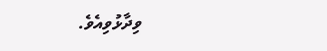ވިދާޅުވިއެވެ.